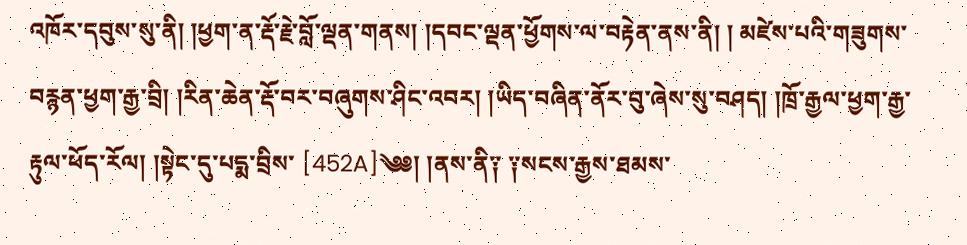འཁོར་དབུས་སུ་ནི། །ཕྱག་ན་རྡོ་རྗེ་བློ་ལྡན་གནས། །དབང་ལྡན་ཕྱོགས་ལ་བརྟེན་ནས་ནི། ། མཛེས་པའི་གཟུགས་བརྙན་ཕྱག་རྒྱ་བྲི། །རིན་ཆེན་རྡོ་བར་བཞུགས་ཤིང་འབར། །ཡིད་བཞིན་ནོར་བུ་ཞེས་སུ་བཤད། །ཁྲོ་རྒྱལ་ཕྱག་རྒྱ་རྟུལ་ཕོད་རོལ། །སྟེང་དུ་པདྨ་བྲིས་ [452A]༄༅། །ནས་ནི༑ ༑སངས་རྒྱས་ཐམས་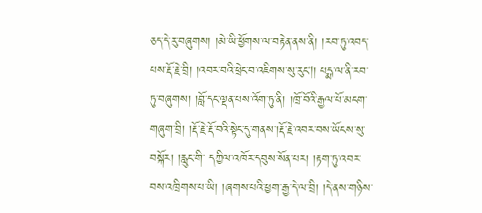ཅད་དེ་རུ་བཞུགས། །མེ་ཡི་ཕྱོགས་ལ་བརྟེན་ནས་ནི། །རབ་ཏུ་འབད་པས་རྡོ་རྗེ་བྲི། །འབར་བའི་ཕྲེང་བ་འཇིགས་སུ་རུང།། པདྨ་ལ་ནི་རབ་ཏུ་བཞུགས། །བློ་དང་ལྡན་པས་འོག་ཏུ་ནི། །ཁྲོ་བོའི་རྒྱལ་པོ་མངག་གཞུག་བྲི། །རྡོ་རྗེ་རྡོ་བའི་སྟེང་དུ་གནས་།རྡོ་རྗེ་འབར་བས་ཡོངས་སུ་བསྐོར། །རླུང་གི་ དཀྱིལ་འཁོར་དབུས་སོན་པར། །རྟག་ཏུ་འབར་བས་འཁྲིགས་པ་ཡི། །ཞགས་པའི་ཕྱག་རྒྱ་དེ་ལ་བྲི། །དེ་ནས་གཉིས་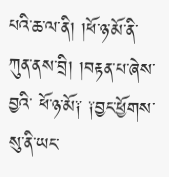པའི་ཆ་ལ་ནི། །ཕོ་ཉ་མོ་ནི་ཀུན་ནས་བྲི། །བརྟན་པ་ཞེས་བྱའི་ ཕོ་ཉ་མོ༑ ༑བྱང་ཕྱོགས་སུ་ནི་ཡང་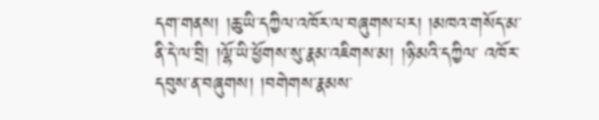དག་གནས། །ཆུ་ཡི་དཀྱིལ་འཁོར་ལ་བཞུགས་པར། །མཁའ་གསོད་མ་ནི་དེ་ལ་བྲི། །ལྷོ་ཡི་ཕྱོགས་སུ་རྣམ་འཇིགས་མ། །ཉི་མའི་དཀྱིལ་ འཁོར་དབུས་ན་བཞུགས། །བགེགས་རྣམས་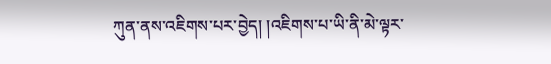ཀུན་ནས་འཇིགས་པར་བྱེད། །འཇིགས་པ་ཡི་ནི་མེ་ལྟར་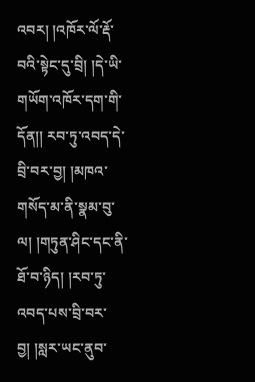འབར། །འཁོར་ལོ་རྡོ་བའི་སྟེང་དུ་བྲི། །དེ་ཡི་གཡོག་འཁོར་དག་གི་དོན།། རབ་ཏུ་འབད་དེ་བྲི་བར་བྱ། །མཁའ་གསོད་མ་ནི་སྣམ་བུ་ལ། །གཏུན་ཤིང་དང་ནི་ཐོ་བ་ཉིད། །རབ་ཏུ་འབད་པས་བྲི་བར་བྱ། །སླར་ཡང་ནུབ་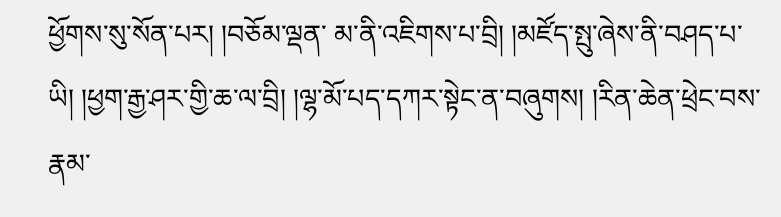ཕྱོགས་སུ་སོན་པར། །བཅོམ་ལྡན་ མ་ནི་འཇིགས་པ་བྲི། །མཛོད་སྤུ་ཞེས་ནི་བཤད་པ་ཡི། །ཕྱག་རྒྱ་ཤར་གྱི་ཆ་ལ་བྲི། །ལྷ་མོ་པད་དཀར་སྟེང་ན་བཞུགས། །རིན་ཆེན་ཕྲེང་བས་རྣམ་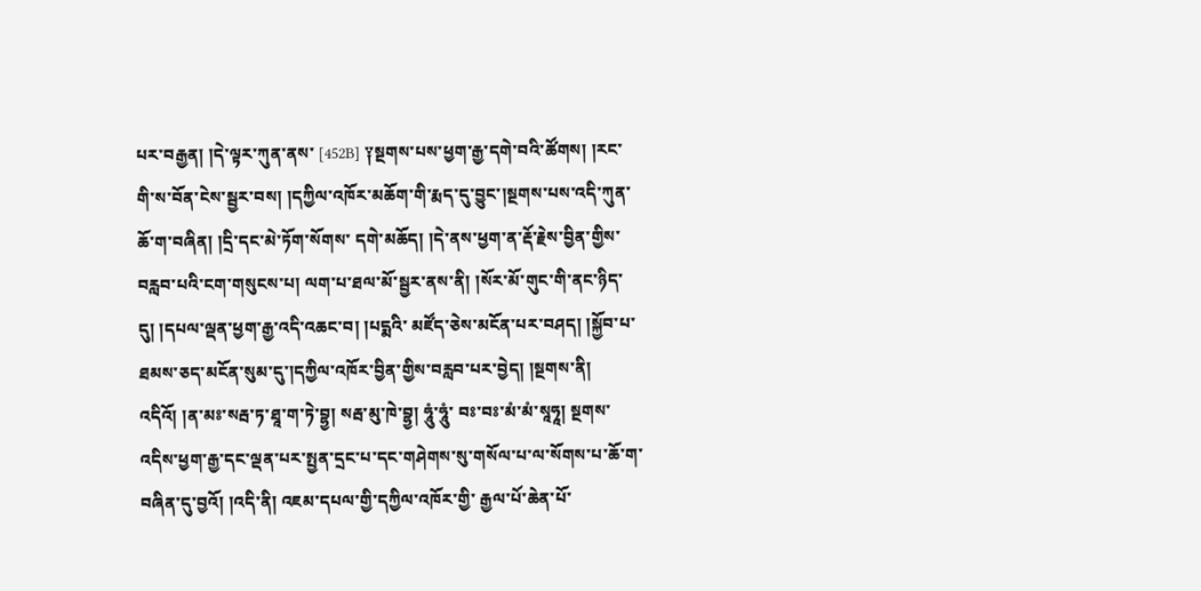པར་བརྒྱན། །དེ་ལྟར་ཀུན་ནས་ [452B] ༑སྔགས་པས་ཕྱག་རྒྱ་དགེ་བའི་ཚོགས། །རང་གི་ས་བོན་ངེས་སྦྱར་བས། །དཀྱིལ་འཁོར་མཆོག་གི་རྨད་དུ་བྱུང་།སྔགས་པས་འདི་ཀུན་ཆོ་ག་བཞིན། །དྲི་དང་མེ་ཏོག་སོགས་ དགེ་མཆོད། །དེ་ནས་ཕྱག་ན་རྡོ་རྗེས་བྱིན་གྱིས་བརླབ་པའི་ངག་གསུངས་པ། ལག་པ་ཐལ་མོ་སྦྱར་ནས་ནི། །སོར་མོ་གུང་གི་ནང་ཉིད་དུ། །དཔལ་ལྡན་ཕྱག་རྒྱ་འདི་འཆང་བ། །པདྨའི་ མཛོད་ཅེས་མངོན་པར་བཤད། །སྐྱོབ་པ་ཐམས་ཅད་མངོན་སུམ་དུ་།དཀྱིལ་འཁོར་བྱིན་གྱིས་བརླབ་པར་བྱེད། །སྔགས་ནི། འདིའོ། །ན་མཿ་སརྦ་ཏ་ཐཱ་ག་ཏེ་བྷྱ། སརྦ་མུ་ཁེ་བྷྱ། ཧཱུཾ་ཧཱུཾ་ བཿ་བཿ་མཾ་མཾ་སཱཧཱ། སྔགས་འདིས་ཕྱག་རྒྱ་དང་ལྡན་པར་སྤྱན་དྲང་པ་དང་གཤེགས་སུ་གསོལ་པ་ལ་སོགས་པ་ཆོ་ག་བཞིན་དུ་བྱའོ། །འདི་ནི། འཇམ་དཔལ་གྱི་དཀྱིལ་འཁོར་གྱི་ རྒྱལ་པོ་ཆེན་པོ་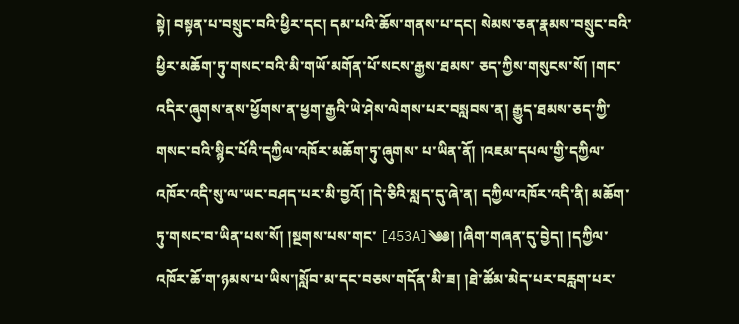སྟེ། བསྟན་པ་བསྲུང་བའི་ཕྱིར་དང། དམ་པའི་ཆོས་གནས་པ་དང། སེམས་ཅན་རྣམས་བསྲུང་བའི་ཕྱིར་མཆོག་ཏུ་གསང་བའི་མི་གཡོ་མགོན་པོ་སངས་རྒྱས་ཐམས་ ཅད་ཀྱིས་གསུངས་སོ། །གང་འདིར་ཞུགས་ནས་ཕྱོགས་ན་ཕྱག་རྒྱའི་ཡེ་ཤེས་ལེགས་པར་བསླབས་ན། རྒྱུད་ཐམས་ཅད་ཀྱི་གསང་བའི་སྙིང་པོའི་དཀྱིལ་འཁོར་མཆོག་ཏུ་ཞུགས་ པ་ཡིན་ནོ། །འཇམ་དཔལ་གྱི་དཀྱིལ་འཁོར་འདི་སུ་ལ་ཡང་བཤད་པར་མི་བྱའོ། །དེ་ཅིའི་སླད་དུ་ཞེ་ན། དཀྱིལ་འཁོར་འདི་ནི། མཆོག་ཏུ་གསང་བ་ཡིན་པས་སོ། །སྔགས་པས་གང་ [453A]༄༅། །ཞིག་གཞན་དུ་བྱེད། །དཀྱིལ་འཁོར་ཆོ་ག་ཉམས་པ་ཡིས་།སློབ་མ་དང་བཅས་གདོན་མི་ཟ། །ཐེ་ཚོམ་མེད་པར་བརླག་པར་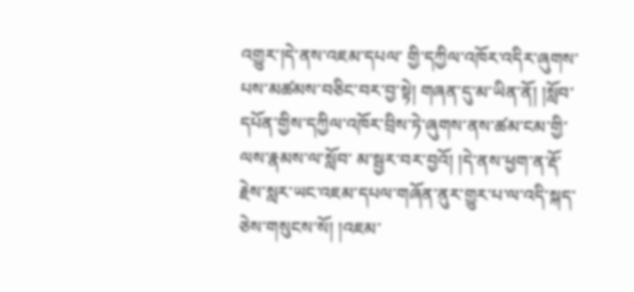འགྱུར་།དེ་ནས་འཇམ་དཔལ་ གྱི་དཀྱིལ་འཁོར་འདིར་ཞུགས་པས་མཚམས་བཅིང་བར་བྱ་སྟེ། གཞན་དུ་མ་ཡིན་ནོ། །སློབ་དཔོན་གྱིས་དཀྱིལ་འཁོར་བྲིས་ཏེ་ཞུགས་ནས་ཚམ་ངམ་གྱི་ལས་རྣམས་ལ་སློབ་ མ་སྦྱར་བར་བྱའོ། །དེ་ནས་ཕྱག་ན་རྡོ་རྗེས་སླར་ཡང་འཇམ་དཔལ་གཞོན་ནུར་གྱུར་པ་ལ་འདི་སྐད་ཅེས་གསུངས་སོ། །འཇམ་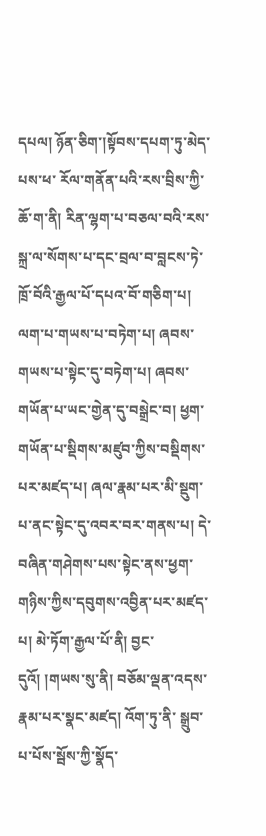དཔལ། ཉོན་ཅིག་།སྟོབས་དཔག་ཏུ་མེད་པས་ཕ་ རོལ་གནོན་པའི་རས་བྲིས་ཀྱི་ཆོ་ག་ནི། རིན་ལྷག་པ་བཅལ་བའི་རས་སྐྲ་ལ་སོགས་པ་དང་བྲལ་བ་བླངས་ཏེ་ཁྲོ་བོའི་རྒྱལ་པོ་དཔའ་བོ་གཅིག་པ། ལག་པ་གཡས་པ་བཏེག་པ། ཞབས་ གཡས་པ་སྟེང་དུ་བཏེག་པ། ཞབས་གཡོན་པ་ཡང་གྱེན་དུ་བསྒྲེང་བ། ཕྱག་གཡོན་པ་སྡིགས་མཛུབ་ཀྱིས་བསྡིགས་པར་མཛད་པ། ཞལ་རྣམ་པར་མི་སྡུག་པ་ནང་སྟེང་དུ་འབར་བར་གནས་པ། དེ་ བཞིན་གཤེགས་པས་སྟེང་ནས་ཕྱག་གཉིས་ཀྱིས་དབུགས་འབྱིན་པར་མཛད་པ། མེ་ཏོག་རྒྱལ་པོ་ནི། བྱང་དུའོ། །གཡས་སུ་ནི། བཅོམ་ལྡན་འདས་རྣམ་པར་སྣང་མཛད། འོག་ཏུ་ནི་ སྒྲུབ་པ་པོས་སྦོས་ཀྱི་སྣོད་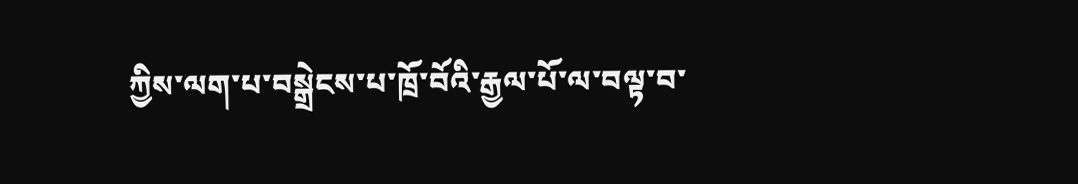ཀྱིས་ལག་པ་བསྒྲེངས་པ་ཁྲོ་བོའི་རྒྱལ་པོ་ལ་བལྟ་བ་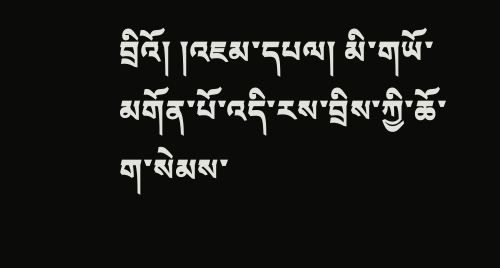བྲིའོ། །འཇམ་དཔལ། མི་གཡོ་མགོན་པོ་འདི་རས་བྲིས་ཀྱི་ཆོ་ག་སེམས་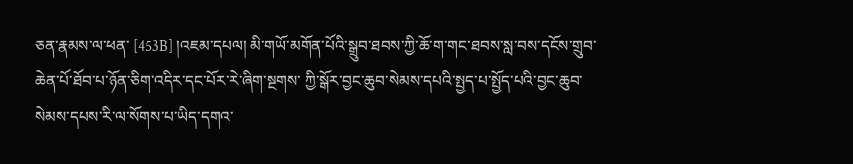ཅན་རྣམས་ལ་ཕན་ [453B] །འཇམ་དཔལ། མི་གཡོ་མགོན་པོའི་སྒྲུབ་ཐབས་ཀྱི་ཆོ་ག་གང་ཐབས་སླ་བས་དངོས་གྲུབ་ཆེན་པོ་ཐོབ་པ་ཉོན་ཅིག་འདིར་དང་པོར་རེ་ཞིག་སྔགས་ ཀྱི་སྒོར་བྱང་ཆུབ་སེམས་དཔའི་སྤྱད་པ་སྤྱོད་པའི་བྱང་ཆུབ་སེམས་དཔས་རི་ལ་སོགས་པ་ཡིད་དགའ་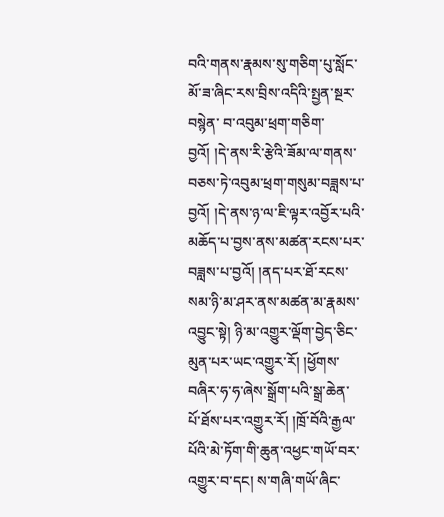བའི་གནས་རྣམས་སུ་གཅིག་པུ་སློང་མོ་ཟ་ཞིང་རས་བྲིས་འདིའི་སྤྱན་སྔར་བསྙེན་ བ་འབུམ་ཕྲག་གཅིག་བྱའོ། །དེ་ནས་རི་རྩེའི་ཟོམ་ལ་གནས་བཅས་ཏེ་འབུམ་ཕྲག་གསུམ་བཟླས་པ་བྱའོ། །དེ་ནས་ཉ་ལ་ཇི་ལྟར་འབྱོར་པའི་མཆོད་པ་བྱས་ནས་མཚན་རངས་པར་ བཟླས་པ་བྱའོ། །ནད་པར་ཐོ་རངས་སམ་ཉི་མ་ཤར་ནས་མཚན་མ་རྣམས་འབྱུང་སྟེ། ཉི་མ་འགྱུར་ལྡོག་བྱེད་ཅིང་མུན་པར་ཡང་འགྱུར་རོ། །ཕྱོགས་བཞིར་ཧ་ཧ་ཞེས་སྒྲོག་པའི་སྒྲ་ཆེན་ པོ་ཐོས་པར་འགྱུར་རོ། །ཁྲོ་བོའི་རྒྱལ་པོའི་མེ་ཏོག་གི་ཆུན་འཕྱང་གཡོ་བར་འགྱུར་བ་དང། ས་གཞི་གཡོ་ཞིང་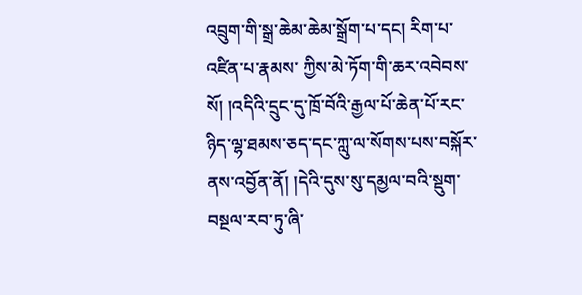འབྲུག་གི་སྒྲ་ཆེམ་ཆེམ་སྒྲོག་པ་དང། རིག་པ་འཛིན་པ་རྣམས་ ཀྱིས་མེ་ཏོག་གི་ཆར་འབེབས་སོ། །འདིའི་དྲུང་དུ་ཁྲོ་བོའི་རྒྱལ་པོ་ཆེན་པོ་རང་ཉིད་ལྷ་ཐམས་ཅད་དང་ཀླུ་ལ་སོགས་པས་བསྐོར་ནས་འབྱོན་ནོ། །དེའི་དུས་སུ་དམྱལ་བའི་སྡུག་ བསྔལ་རབ་ཏུ་ཞི་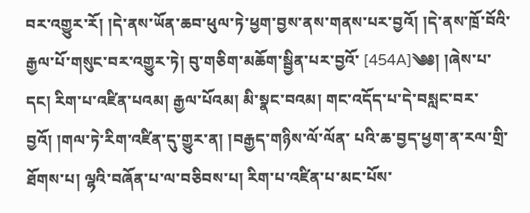བར་འགྱུར་རོ། །དེ་ནས་ཡོན་ཆབ་ཕུལ་ཏེ་ཕྱག་བྱས་ནས་གནས་པར་བྱའོ། །དེ་ནས་ཁྲོ་བོའི་རྒྱལ་པོ་གསུང་བར་འགྱུར་ཏེ། བུ་གཅིག་མཆོག་སྦྱིན་པར་བྱའོ་ [454A]༄༅། །ཞེས་པ་དང། རིག་པ་འཛིན་པའམ། རྒྱལ་པོའམ། མི་སྣང་བའམ། གང་འདོད་པ་དེ་བསླང་བར་བྱའོ། །གལ་ཏེ་རིག་འཛིན་དུ་གྱུར་ན། །བརྒྱད་གཉིས་ལོ་ལོན་ པའི་ཆ་བྱད་ཕྱག་ན་རལ་གྲི་ཐོགས་པ། ལྷའི་བཞོན་པ་ལ་བཅིབས་པ། རིག་པ་འཛིན་པ་མང་པོས་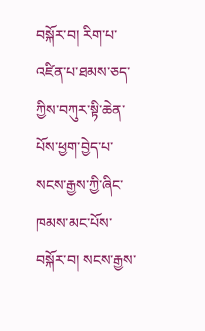བསྐོར་བ། རིག་པ་འཛིན་པ་ཐམས་ཅད་ཀྱིས་བཀུར་སྟི་ཆེན་པོས་ཕྱག་བྱེད་པ་ སངས་རྒྱས་ཀྱི་ཞིང་ཁམས་མང་པོས་བསྐོར་བ། སངས་རྒྱས་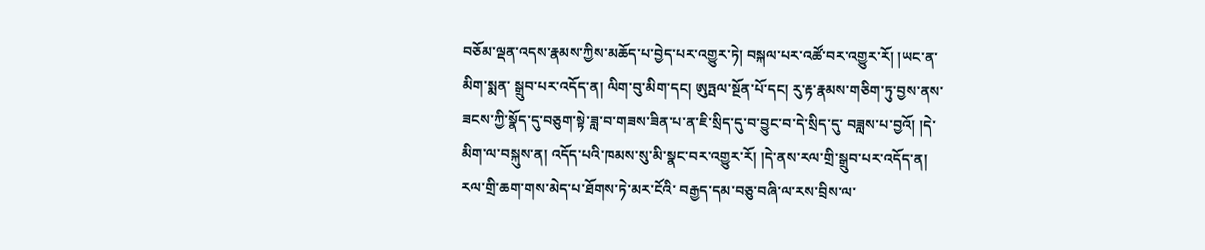བཅོམ་ལྡན་འདས་རྣམས་ཀྱིས་མཆོད་པ་བྱེད་པར་འགྱུར་ཏེ། བསྐལ་པར་འཚོ་བར་འགྱུར་རོ། །ཡང་ན་མིག་སྨན་ སྒྲུབ་པར་འདོད་ན། ལིག་བུ་མིག་དང། ཨུཏྤལ་སྔོན་པོ་དང། རུ་རྟ་རྣམས་གཅིག་ཏུ་བྱས་ནས་ཟངས་ཀྱི་སྣོད་དུ་བཅུག་སྟེ་ཟླ་བ་གཟས་ཟིན་པ་ན་ཇི་སྲིད་དུ་བ་བྱུང་བ་དེ་སྲིད་དུ་ བཟླས་པ་བྱའོ། །དེ་མིག་ལ་བསྐུས་ན། འདོད་པའི་ཁམས་སུ་མི་སྣང་བར་འགྱུར་རོ། །དེ་ནས་རལ་གྲི་སྒྲུབ་པར་འདོད་ན། རལ་གྲི་ཆག་གས་མེད་པ་ཐོགས་ཏེ་མར་ངོའི་ བརྒྱད་དམ་བཅུ་བཞི་ལ་རས་བྲིས་ལ་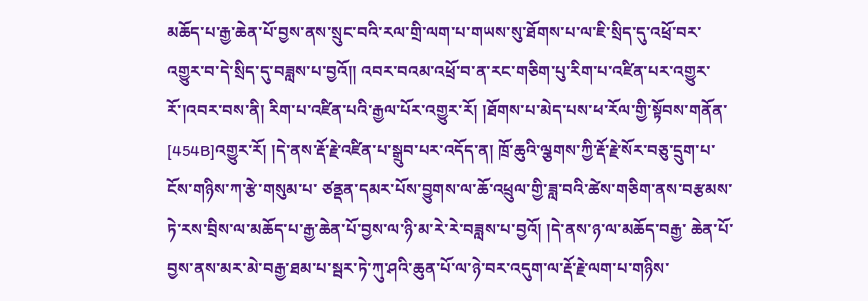མཆོད་པ་རྒྱ་ཆེན་པོ་བྱས་ནས་སྲུང་བའི་རལ་གྲི་ལག་པ་གཡས་སུ་ཐོགས་པ་ལ་ཇི་སྲིད་དུ་འཕྲོ་བར་འགྱུར་བ་དེ་སྲིད་དུ་བཟླས་པ་བྱའོ།། འབར་བའམ་འཕྲོ་བ་ན་རང་གཅིག་པུ་རིག་པ་འཛིན་པར་འགྱུར་རོ་།འབར་བས་ནི། རིག་པ་འཛིན་པའི་རྒྱལ་པོར་འགྱུར་རོ། །ཐོགས་པ་མེད་པས་ཕ་རོལ་གྱི་སྟོབས་གནོན་ [454B]འགྱུར་རོ། །དེ་ནས་རྡོ་རྗེ་འཛིན་པ་སྒྲུབ་པར་འདོད་ན། ཁྲོ་ཆུའི་ལྕགས་ཀྱི་རྡོ་རྗེ་སོར་བཅུ་དྲུག་པ་ངོས་གཉིས་ཀ་རྩེ་གསུམ་པ་ ཙནྡན་དམར་པོས་བྱུགས་ལ་ཆོ་འཕྲུལ་གྱི་ཟླ་བའི་ཚེས་གཅིག་ནས་བརྩམས་ཏེ་རས་བྲིས་ལ་མཆོད་པ་རྒྱ་ཆེན་པོ་བྱས་ལ་ཉི་མ་རེ་རེ་བཟླས་པ་བྱའོ། །དེ་ནས་ཉ་ལ་མཆོད་བརྒྱ་ ཆེན་པོ་བྱས་ནས་མར་མེ་བརྒྱ་ཐམ་པ་སྦར་ཏེ་ཀུ་ཤའི་ཆུན་པོ་ལ་ཉེ་བར་འདུག་ལ་རྡོ་རྗེ་ལག་པ་གཉིས་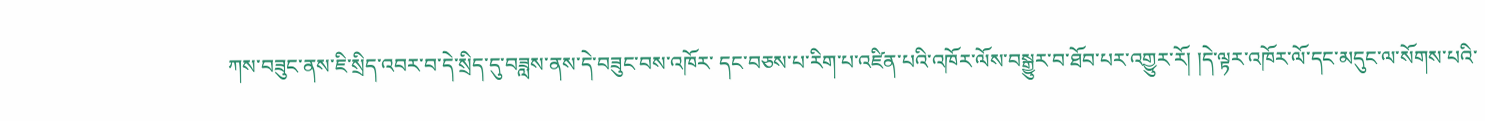ཀས་བཟུང་ནས་ཇི་སྲིད་འབར་བ་དེ་སྲིད་དུ་བཟླས་ནས་དེ་བཟུང་བས་འཁོར་ དང་བཅས་པ་རིག་པ་འཛིན་པའི་འཁོར་ལོས་བསྒྱུར་བ་ཐོབ་པར་འགྱུར་རོ། །དེ་ལྟར་འཁོར་ལོ་དང་མདུང་ལ་སོགས་པའི་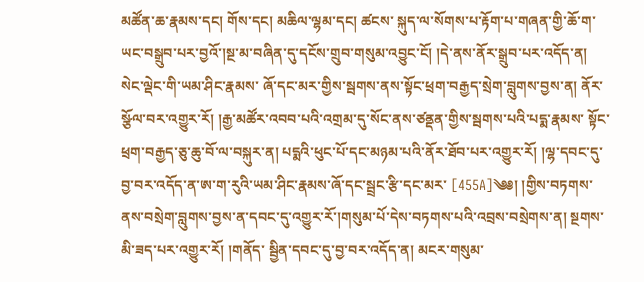མཚོན་ཆ་རྣམས་དང། གོས་དང། མཆིལ་ལྷམ་དང། ཚངས་ སྐུད་ལ་སོགས་པ་རྟོག་པ་གཞན་གྱི་ཆོ་ག་ཡང་བསྒྲུབ་པར་བྱའོ་།སྔ་མ་བཞིན་དུ་དངོས་གྲུབ་གསུམ་འབྱུང་ངོ། །དེ་ནས་ནོར་སྒྲུབ་པར་འདོད་ན། སེང་ལྡེང་གི་ཡམ་ཤིང་རྣམས་ ཞོ་དང་མར་གྱིས་སྦགས་ནས་སྟོང་ཕྲག་བརྒྱད་སྲེག་བླུགས་བྱས་ན། ནོར་སྩོལ་བར་འགྱུར་རོ། །རྒྱ་མཚོར་འབབ་པའི་འགྲམ་དུ་སོང་ནས་ཙནྡན་གྱིས་སྦགས་པའི་པདྨ་རྣམས་ སྟོང་ཕྲག་བརྒྱད་ཅུ་ཆུ་བོ་ལ་བསྐུར་ན། པདྨའི་ཕུང་པོ་དང་མཉམ་པའི་ནོར་ཐོབ་པར་འགྱུར་རོ། །ལྷ་དབང་དུ་བྱ་བར་འདོད་ན་ཨ་ག་རུའི་ཡམ་ཤིང་རྣམས་ཞོ་དང་སྦྲང་རྩི་དང་མར་ [455A]༄༅། །གྱིས་བཏགས་ནས་བསྲེག་བླུགས་བྱས་ན་དབང་དུ་འགྱུར་རོ་།གསུམ་པོ་དེས་བཏགས་པའི་འབྲས་བསྲེགས་ན། སྔགས་མི་ཟད་པར་འགྱུར་རོ། །གནོད་ སྦྱིན་དབང་དུ་བྱ་བར་འདོད་ན། མངར་གསུམ་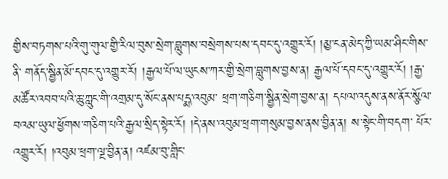གྱིས་བཏགས་པའི་གུ་གུལ་གྱི་རིལ་བུས་སྲེག་བླུགས་བསྲེགས་པས་དབང་དུ་འགྱུར་རོ། །མྱ་ངན་མེད་ཀྱི་ཡམ་ཤིང་གིས་ནི་ གནོད་སྦྱིན་མོ་དབང་དུ་འགྱུར་རོ། །རྒྱལ་པོ་ལ་ཡུངས་ཀར་གྱི་སྲེག་བླུགས་བྱས་ན། རྒྱལ་པོ་དབང་དུ་འགྱུར་རོ། །རྒྱ་མཚོར་འབབ་པའི་ཆུ་ཀླུང་གི་འགྲམ་དུ་སོང་ནས་པདྨ་འབུམ་ ཕྲག་གཅིག་སྦྱིན་སྲེག་བྱས་ན། དཔལ་འདུས་ནས་ནོར་སྩོལ་བའམ་ཡུལ་ཕྱོགས་གཅིག་པའི་རྒྱལ་སྲིད་སྟེར་རོ། །དེ་ནས་འབུམ་ཕྲག་གསུམ་བྱས་ནས་བྱིན་ན། ས་སྟེང་གི་བདག་ པོར་འགྱུར་རོ། །འབུམ་ཕྲག་ལྔ་བྱིན་ན། འཛམ་བུ་གླིང་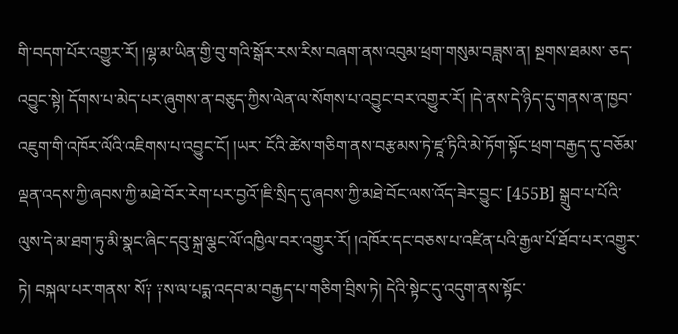གི་བདག་པོར་འགྱུར་རོ། །ལྷ་མ་ཡིན་གྱི་བུ་གའི་སྒོར་རས་རིས་བཞག་ནས་འབུམ་ཕྲག་གསུམ་བཟླས་ན། སྔགས་ཐམས་ ཅད་འབྱུང་སྟེ། དོགས་པ་མེད་པར་ཞུགས་ན་བཅུད་ཀྱིས་ལེན་ལ་སོགས་པ་འབྱུང་བར་འགྱུར་རོ། །དེ་ནས་དེ་ཉིད་དུ་གནས་ན་ཁྱབ་འཇུག་གི་འཁོར་ལོའི་འཇིགས་པ་འབྱུང་ངོ། །ཡར་ ངོའི་ཚེས་གཅིག་ནས་བརྩམས་ཏེ་ཛཱ་ཏིའི་མེ་ཏོག་སྟོང་ཕྲག་བརྒྱད་དུ་བཅོམ་ལྡན་འདས་ཀྱི་ཞབས་ཀྱི་མཐེ་བོར་རེག་པར་བྱའོ་།ཇི་སྲིད་དུ་ཞབས་ཀྱི་མཐེ་བོང་ལས་འོད་ཟེར་བྱུང་ [455B] སྒྲུབ་པ་པོའི་ལུས་དེ་མ་ཐག་ཏུ་མི་སྣང་ཞིང་དབུ་སྐྲ་ལྕང་ལོ་འཁྱིལ་བར་འགྱུར་རོ། །འཁོར་དང་བཅས་པ་འཛིན་པའི་རྒྱལ་པོ་ཐོབ་པར་འགྱུར་ཏེ། བསྐལ་པར་གནས་ སོ༑ ༑ས་ལ་པདྨ་འདབ་མ་བརྒྱད་པ་གཅིག་བྲིས་ཏེ། དེའི་སྟེང་དུ་འདུག་ནས་སྟོང་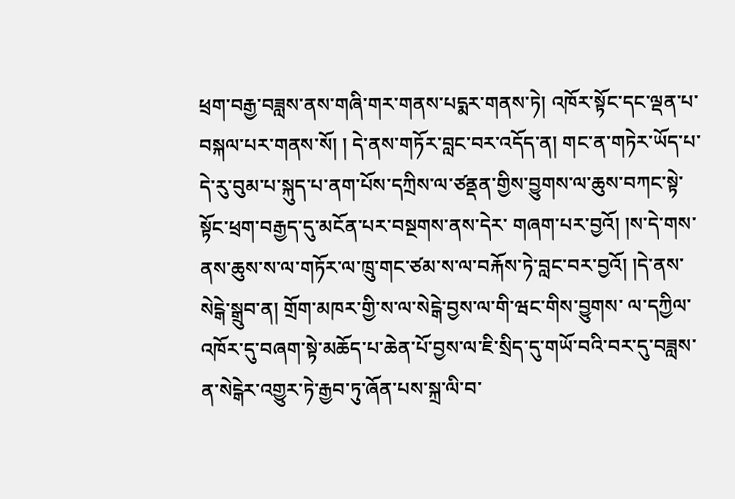ཕྲག་བརྒྱ་བཟླས་ནས་གཞི་གར་གནས་པདྨར་གནས་ཏེ། འཁོར་སྟོང་དང་ལྡན་པ་བསྐལ་པར་གནས་སོ། ། དེ་ནས་གཏོར་བླང་བར་འདོད་ན། གང་ན་གཏེར་ཡོད་པ་དེ་རུ་བུམ་པ་སྐུད་པ་ནག་པོས་དཀྲིས་ལ་ཙནྡན་གྱིས་བྱུགས་ལ་ཆུས་བཀང་སྟེ་སྟོང་ཕྲག་བརྒྱད་དུ་མངོན་པར་བསྔགས་ནས་དེར་ གཞག་པར་བྱའོ། །ས་དེ་གས་ནས་ཆུས་ས་ལ་གཏོར་ལ་ཁྲུ་གང་ཙམ་ས་ལ་བརྐོས་ཏེ་བླང་བར་བྱའོ། །དེ་ནས་སེངྒེ་སྒྲུབ་ན། གྲོག་མཁར་གྱི་ས་ལ་སེངྒེ་བྱས་ལ་གི་ཝང་གིས་བྱུགས་ ལ་དཀྱིལ་འཁོར་དུ་བཞག་སྟེ་མཆོད་པ་ཆེན་པོ་བྱས་ལ་ཇི་སྲིད་དུ་གཡོ་བའི་བར་དུ་བཟླས་ན་སེངྒེར་འགྱུར་ཏེ་རྒྱབ་ཏུ་ཞོན་པས་སྐྲ་ལི་བ་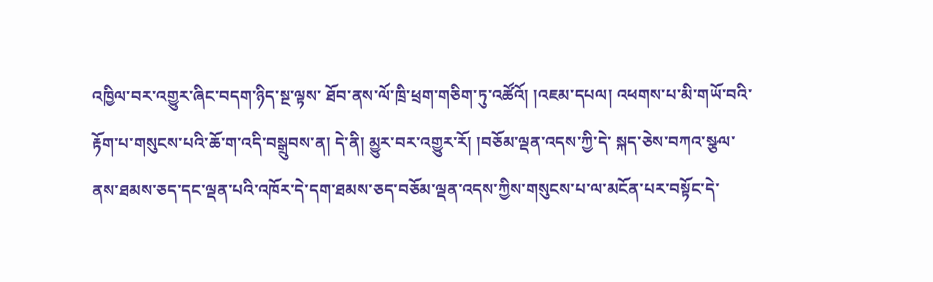འཁྱིལ་བར་འགྱུར་ཞིང་བདག་ཉིད་སྔ་ལྟས་ ཐོབ་ནས་ལོ་ཁྲི་ཕྲག་གཅིག་ཏུ་འཚོའོ། །འཇམ་དཔལ། འཕགས་པ་མི་གཡོ་བའི་རྟོག་པ་གསུངས་པའི་ཆོ་ག་འདི་བསྒྲུབས་ན། དེ་ནི། མྱུར་བར་འགྱུར་རོ། །བཅོམ་ལྡན་འདས་ཀྱི་དེ་ སྐད་ཅེས་བཀའ་སྩལ་ནས་ཐམས་ཅད་དང་ལྡན་པའི་འཁོར་དེ་དག་ཐམས་ཅད་བཅོམ་ལྡན་འདས་ཀྱིས་གསུངས་པ་ལ་མངོན་པར་བསྟོང་དེ་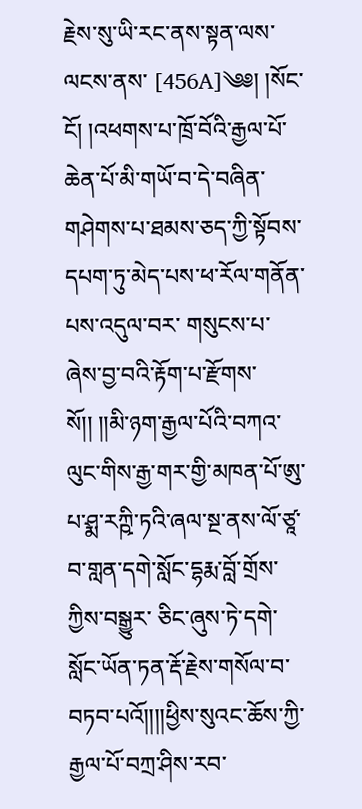རྗེས་སུ་ཡི་རང་ནས་སྟན་ལས་ལངས་ནས་ [456A]༄༅། །སོང་ངོ། །འཕགས་པ་ཁྲོ་བོའི་རྒྱལ་པོ་ཆེན་པོ་མི་གཡོ་བ་དེ་བཞིན་གཤེགས་པ་ཐམས་ཅད་ཀྱི་སྟོབས་དཔག་ཏུ་མེད་པས་ཕ་རོལ་གནོན་པས་འདུལ་བར་ གསུངས་པ་ཞེས་བྱ་བའི་རྟོག་པ་རྫོགས་སོ།། །།མི་ཉག་རྒྱལ་པོའི་བཀའ་ལུང་གིས་རྒྱ་གར་གྱི་མཁན་པོ་ཨུ་པ་ཤྨ་རཀྵི་ཏའི་ཞལ་སྔ་ནས་ལོ་ཙཱ་བ་གླན་དགེ་སློང་དྷརྨ་བློ་གྲོས་ཀྱིས་བསྒྱུར་ ཅིང་ཞུས་ཏེ་དགེ་སློང་ཡོན་ཏན་རྡོ་རྗེས་གསོལ་བ་བཏབ་པའོ།།།།ཕྱིས་སུའང་ཆོས་ཀྱི་རྒྱལ་པོ་བཀྲ་ཤིས་རབ་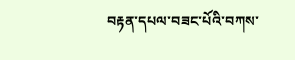བརྟན་དཔལ་བཟང་པོའི་བཀས་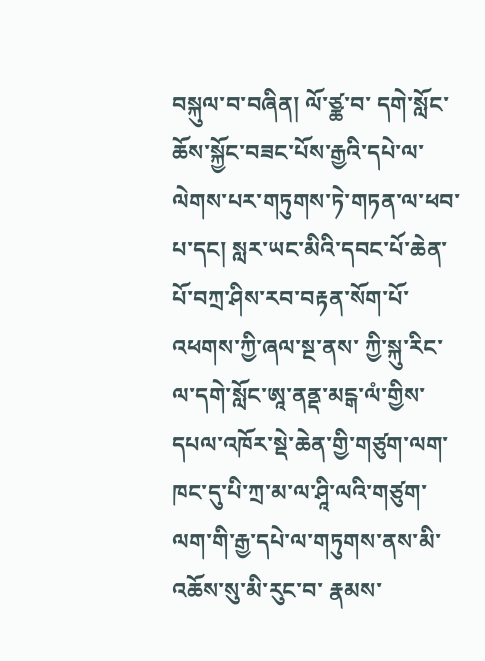བསྐུལ་བ་བཞིན། ལོ་ཙྪ་བ་ དགེ་སློང་ཆོས་སྐྱོང་བཟང་པོས་རྒྱའི་དཔེ་ལ་ལེགས་པར་གཏུགས་ཏེ་གཏན་ལ་ཕབ་པ་དང། སླར་ཡང་མིའི་དབང་པོ་ཆེན་པོ་བཀྲ་ཤིས་རབ་བརྟན་སོག་པོ་འཕགས་ཀྱི་ཞལ་སྔ་ནས་ ཀྱི་སྐུ་རིང་ལ་དགེ་སློང་ཨཱ་ནནྡ་མངྒ་ལཾ་གྱིས་དཔལ་འཁོར་སྡེ་ཆེན་གྱི་གཙུག་ལག་ཁང་དུ་པི་ཀྲ་མ་ལ་ཤཱི་ལའི་གཙུག་ལག་གི་རྒྱ་དཔེ་ལ་གཏུགས་ནས་མི་འཆོས་སུ་མི་རུང་བ་ རྣམས་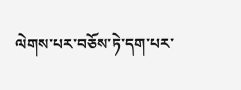ལེགས་པར་བཅོས་ཏེ་དག་པར་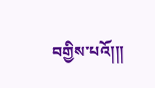བགྱིས་པའོ།།།